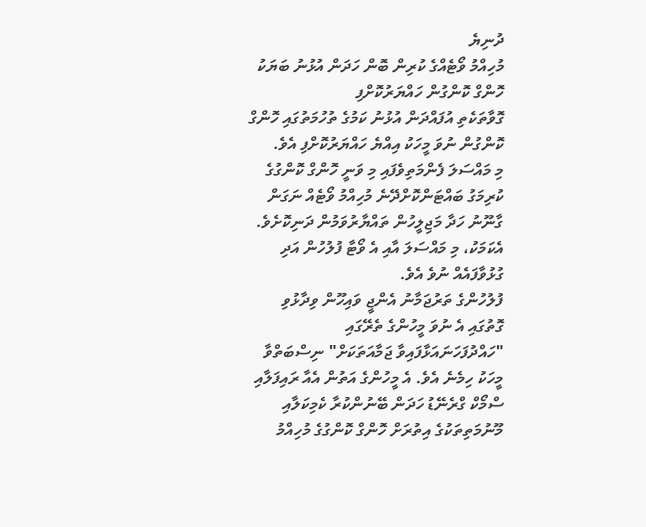ދުނިޔެ
މުހިއްމު ވޯޓެއްގެ ކުރިން ބޮން ހަދަން އުޅުނު ބަޔަކު ހޮންގް ކޮންގުން ހައްޔަރުކޮށްފި
ގޮވާތަކެތި އުފައްދަން އުޅުނު ކަމުގެ ތުހުމަތުގައި ހޮންގް ކޮންގުން ނުވަ މީހަކު އިއްޔެ ހައްޔަރުކޮށްފި އެވެ.
މި މައްސަލަ ފެންމަތިވެފައި މި ވަނީ ހޮންގް ކޮންގުގެ ކުރިމަގު ބައްޓަންކޮށްދޭނެ މުހިއްމު ވޯޓެއް ނަގަން ގާނޫނު ހަދާ މަޖިލީހުން ތައްޔާރުވަމުން ދަނިކޮށެވެ. އެކަމަކު، މި މައްސަލަ އާއި އެ ވޯޓާ ފުލުހުން އަދި ގުޅުވާފައެއް ނުވެ އެވެ.
ފުލުހުންގެ ތަރުޖަމާނު އެންޖީ ވައިހޫން ވިދާޅުވި ގޮތުގައި އެ ނުވަ މީހުންގެ ތެރޭގައި "ހައްދުފަހަނައަޅާފައިވާ ޖަމާއަތަކަށް" ނިސްބަތްވާ މީހަކު ހިމެނެ އެވެ. އެ މީހުންގެ އަތުން އެއާ ރައިފަލާއި ސްމޯކް ގްރެނޭޑު ހަދަން ބޭނުންކުރާ ކެމިކަލާއި މޫނުމަތިތަކުގެ އިތުރަށް ހޮންގް ކޮންގުގެ މުހިއްމު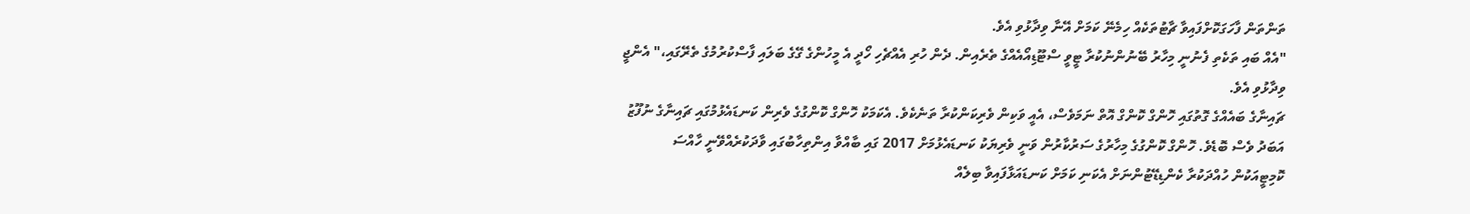ތަންތަން ފާހަގަކޮށްފައިވާ ޗާޓުތަކެއް ހިމެނޭ ކަމަށް އޭނާ ވިދާޅުވި އެވެ.
"އެއް ބައި ތަކެތި ފެނުނީ މިހާރު ބޭނުންނުކުރާ ޓީވީ ސްޓޫޑިއޯއެއްގެ ތެރެއިން. ދެން ހުރި އެއްޗެހި ހޯދީ އެ މީހުންގެ ގޭގެ ބަލައި ފާސްކުރުމުގެ ތެރޭގައި،" އެންޖީ ވިދާޅުވި އެވެ.
ޗައިނާގެ ބައެއްގެ ގޮތުގައި ހޮންގް ކޮންގް އޮތް ނަމަވެސް، އެއީ ވަކިން ވެރިކަންކުރާ ތަނެކެވެ. އެކަމަކު ހޮންގް ކޮންގުގެ ވެރިން ކަނޑައެޅުމުގައި ޗައިނާގެ ނުފޫޒު އަބަދު ވެސް ބޮޑެވެ. ހޮންގް ކޮންގުގެ މިހާރުގެ ސަރުކާރުން ވަނީ ވެރިޔަކު ކަނޑައެޅުމަށް 2017 ގައި ބާއްވާ އިންތިހާބުގައި ވާދަކުރެއްވޭނީ ހާއްސަ ކޮމިޓީއަކުން ހުއްދަކުރާ ކެންޑިޑޭޓުންނަށް އެކަނި ކަމަށް ކަނޑައަޅާފައިވާ ބިލެއް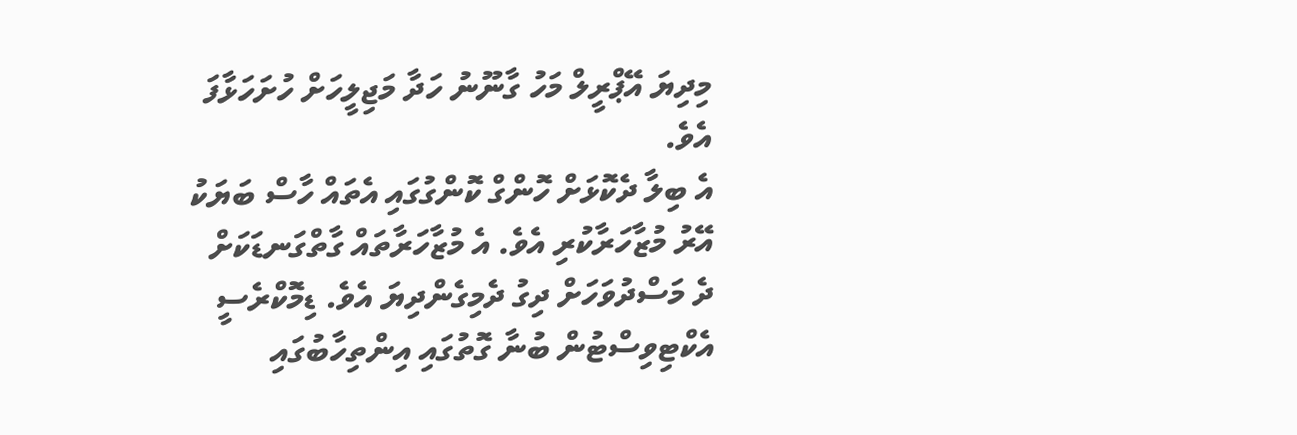މިދިޔަ އޭޕްރީލް މަހު ގާނޫނު ހަދާ މަޖިލީހަށް ހުށަހަޅާފަ އެވެ.
އެ ބިލާ ދެކޮޅަށް ހޮންގް ކޮންގުގައި އެތައް ހާސް ބަޔަކު އޭރު މުޒާހަރާކުރި އެވެ. އެ މުޒާހަރާތައް ގާތްގަނޑަކަށް ދެ މަސްދުވަހަށް ދިގު ދެމިގެންދިޔަ އެވެ. ޑިމޮކްރެސީ އެކްޓިވިސްޓުން ބުނާ ގޮތުގައި އިންތިހާބުގައި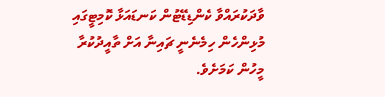ވާދަކުރައްވާ ކެންޑިޑޭޓުން ކަނޑައަޅާ ކޮމިޓީގައި މުޅިންހެން ހިމެނެނީ ޗައިނާ އަށް ތާއީދުކުރާ މީހުން ކަމަށެވެ.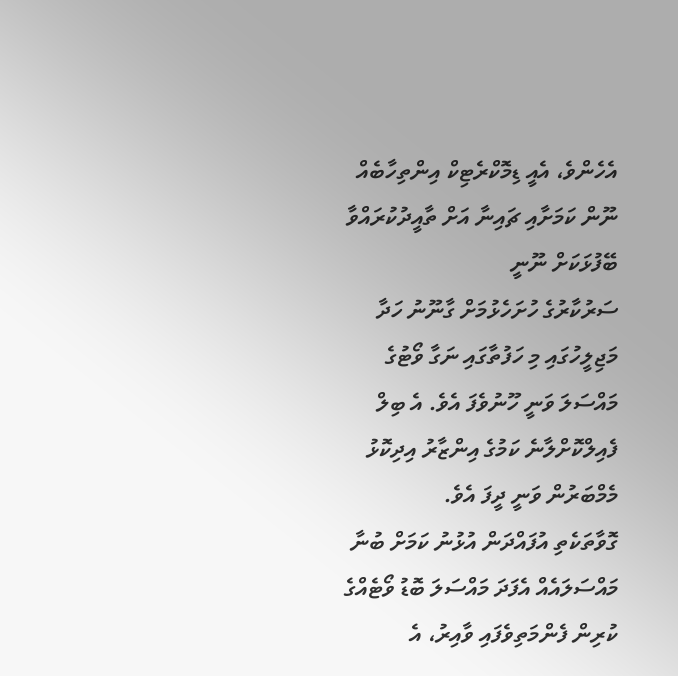އެހެންވެ، އެއީ ޑިމޮކްރެޓިކް އިންތިހާބެއް ނޫން ކަމަށާއި ޗައިނާ އަށް ތާއީދުކުރައްވާ ބޭފުޅަކަށް ނޫނީ
ސަރުކާރުގެ ހުށަހެޅުމަށް ގާނޫނު ހަދާ މަޖިލީހުގައި މި ހަފުތާގައި ނަގާ ވޯޓުގެ މައްސަލަ ވަނީ ހޫނުވެފަ އެވެ. އެ ބިލް ފެއިލްކޮށްލާނެ ކަމުގެ އިންޒާރު އިދިކޮޅު މެމްބަރުން ވަނީ ދީފަ އެވެ.
ގޮވާތަކެތި އުފައްދަން އުޅުނު ކަމަށް ބުނާ މައްސަލައެއް އެފަދަ މައްސަލަ ބޮޑު ވޯޓެއްގެ ކުރިން ފެންމަތިވެފައި ވާއިރު، އެ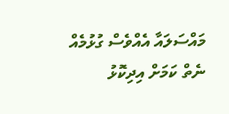މައްސަލައާ އެއްވެސް ގުޅުމެއް ނެތް ކަމަށް އިދިކޮޅު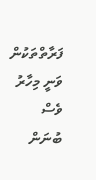ފަރާތްތަކުން ވަނީ މިހާރު ވެސް ބުނަން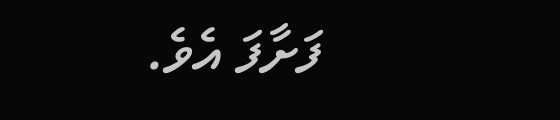ފަށާފަ އެވެ.